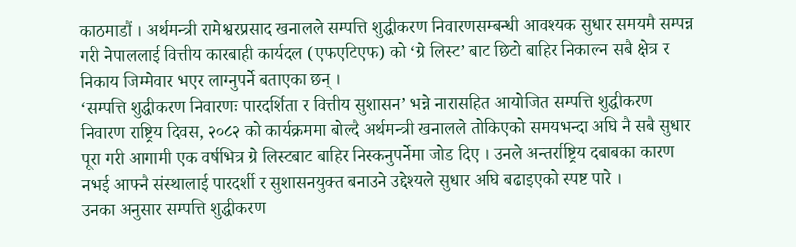काठमाडौं । अर्थमन्त्री रामेश्वरप्रसाद खनालले सम्पत्ति शुद्धीकरण निवारणसम्बन्धी आवश्यक सुधार समयमै सम्पन्न गरी नेपाललाई वित्तीय कारबाही कार्यदल (एफएटिएफ) को ‘ग्रे लिस्ट’ बाट छिटो बाहिर निकाल्न सबै क्षेत्र र निकाय जिम्मेवार भएर लाग्नुपर्ने बताएका छन् ।
‘सम्पत्ति शुद्धीकरण निवारणः पारदर्शिता र वित्तीय सुशासन’ भन्ने नारासहित आयोजित सम्पत्ति शुद्धीकरण निवारण राष्ट्रिय दिवस, २०८२ को कार्यक्रममा बोल्दै अर्थमन्त्री खनालले तोकिएको समयभन्दा अघि नै सबै सुधार पूरा गरी आगामी एक वर्षभित्र ग्रे लिस्टबाट बाहिर निस्कनुपर्नेमा जोड दिए । उनले अन्तर्राष्ट्रिय दबाबका कारण नभई आफ्नै संस्थालाई पारदर्शी र सुशासनयुक्त बनाउने उद्देश्यले सुधार अघि बढाइएको स्पष्ट पारे ।
उनका अनुसार सम्पत्ति शुद्धीकरण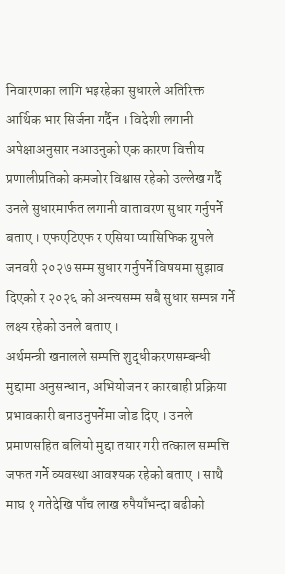निवारणका लागि भइरहेका सुधारले अतिरिक्त आर्थिक भार सिर्जना गर्दैन । विदेशी लगानी अपेक्षाअनुसार नआउनुको एक कारण वित्तीय प्रणालीप्रतिको कमजोर विश्वास रहेको उल्लेख गर्दै उनले सुधारमार्फत लगानी वातावरण सुधार गर्नुपर्ने बताए । एफएटिएफ र एसिया प्यासिफिक ग्रुपले जनवरी २०२७ सम्म सुधार गर्नुपर्ने विषयमा सुझाव दिएको र २०२६ को अन्त्यसम्म सबै सुधार सम्पन्न गर्ने लक्ष्य रहेको उनले बताए ।
अर्थमन्त्री खनालले सम्पत्ति शुद्धीकरणसम्बन्धी मुद्दामा अनुसन्धान, अभियोजन र कारबाही प्रक्रिया प्रभावकारी बनाउनुपर्नेमा जोड दिए । उनले प्रमाणसहित बलियो मुद्दा तयार गरी तत्काल सम्पत्ति जफत गर्ने व्यवस्था आवश्यक रहेको बताए । साथै माघ १ गतेदेखि पाँच लाख रुपैयाँभन्दा बढीको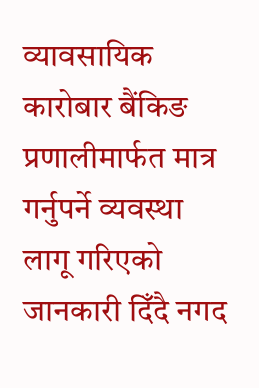व्यावसायिक कारोबार बैंकिङ प्रणालीमार्फत मात्र गर्नुपर्ने व्यवस्था लागू गरिएको जानकारी दिँदै नगद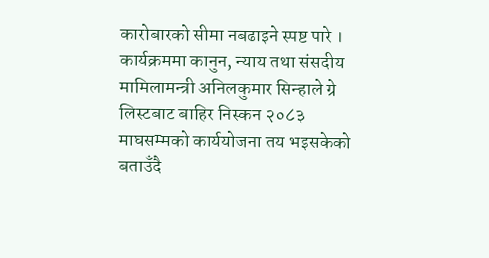कारोबारको सीमा नबढाइने स्पष्ट पारे ।
कार्यक्रममा कानुन, न्याय तथा संसदीय मामिलामन्त्री अनिलकुमार सिन्हाले ग्रे लिस्टबाट बाहिर निस्कन २०८३ माघसम्मको कार्ययोजना तय भइसकेको बताउँदै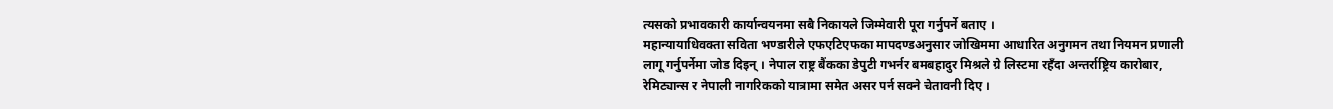त्यसको प्रभावकारी कार्यान्वयनमा सबै निकायले जिम्मेवारी पूरा गर्नुपर्ने बताए ।
महान्यायाधिवक्ता सविता भण्डारीले एफएटिएफका मापदण्डअनुसार जोखिममा आधारित अनुगमन तथा नियमन प्रणाली लागू गर्नुपर्नेमा जोड दिइन् । नेपाल राष्ट्र बैंकका डेपुटी गभर्नर बमबहादुर मिश्रले ग्रे लिस्टमा रहँदा अन्तर्राष्ट्रिय कारोबार, रेमिट्यान्स र नेपाली नागरिकको यात्रामा समेत असर पर्न सक्ने चेतावनी दिए ।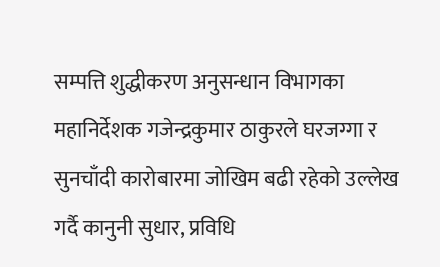सम्पत्ति शुद्धीकरण अनुसन्धान विभागका महानिर्देशक गजेन्द्रकुमार ठाकुरले घरजग्गा र सुनचाँदी कारोबारमा जोखिम बढी रहेको उल्लेख गर्दै कानुनी सुधार, प्रविधि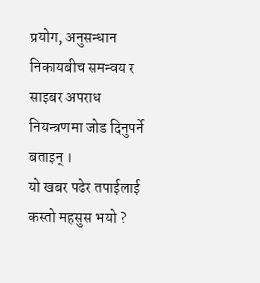प्रयोग, अनुसन्धान निकायबीच समन्वय र साइबर अपराध नियन्त्रणमा जोड दिनुपर्ने बताइन् ।
यो खबर पढेर तपाईलाई कस्तो महसुस भयो ?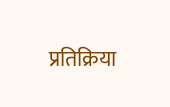प्रतिक्रिया